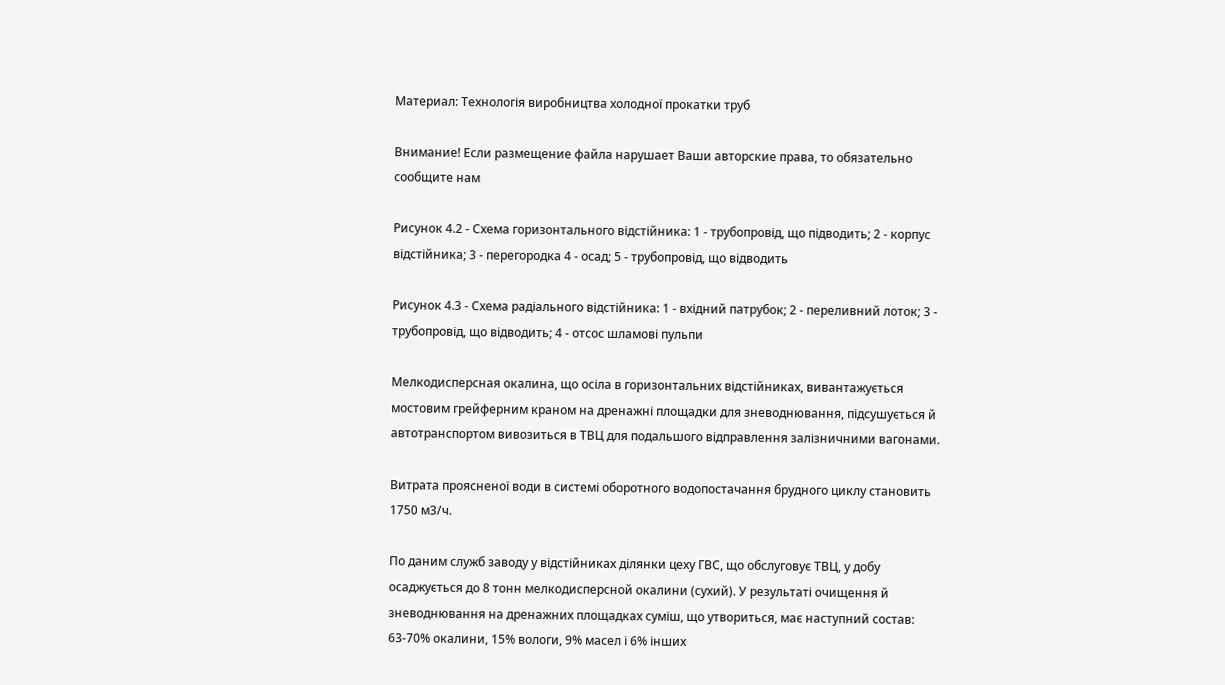Материал: Технологія виробництва холодної прокатки труб

Внимание! Если размещение файла нарушает Ваши авторские права, то обязательно сообщите нам

Рисунок 4.2 - Схема горизонтального відстійника: 1 - трубопровід, що підводить; 2 - корпус відстійника; 3 - перегородка 4 - осад; 5 - трубопровід, що відводить

Рисунок 4.3 - Схема радіального відстійника: 1 - вхідний патрубок; 2 - переливний лоток; 3 - трубопровід, що відводить; 4 - отсос шламові пульпи

Мелкодисперсная окалина, що осіла в горизонтальних відстійниках, вивантажується мостовим грейферним краном на дренажні площадки для зневоднювання, підсушується й автотранспортом вивозиться в ТВЦ для подальшого відправлення залізничними вагонами.

Витрата проясненої води в системі оборотного водопостачання брудного циклу становить 1750 м3/ч.

По даним служб заводу у відстійниках ділянки цеху ГВС, що обслуговує ТВЦ, у добу осаджується до 8 тонн мелкодисперсной окалини (сухий). У результаті очищення й зневоднювання на дренажних площадках суміш, що утвориться, має наступний состав: 63-70% окалини, 15% вологи, 9% масел і 6% інших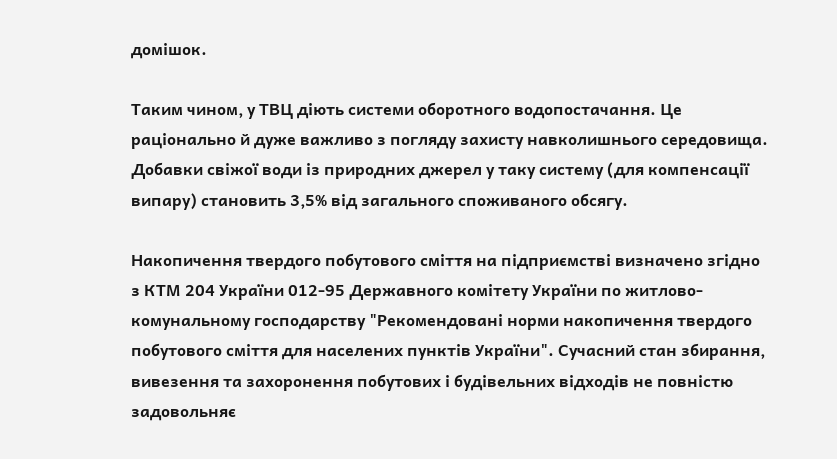домішок.

Таким чином, у ТВЦ діють системи оборотного водопостачання. Це раціонально й дуже важливо з погляду захисту навколишнього середовища. Добавки свіжої води із природних джерел у таку систему (для компенсації випару) становить 3,5% від загального споживаного обсягу.

Накопичення твердого побутового сміття на підприємстві визначено згідно з КТМ 204 України 012-95 Державного комітету України по житлово-комунальному господарству "Рекомендовані норми накопичення твердого побутового сміття для населених пунктів України". Сучасний стан збирання, вивезення та захоронення побутових і будівельних відходів не повністю задовольняє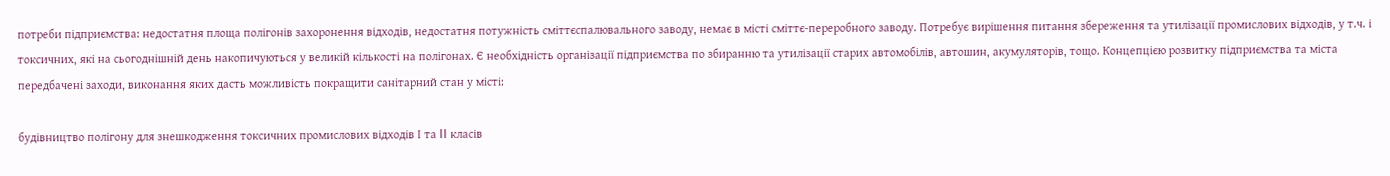потреби підприємства: недостатня площа полігонів захоронення відходів, недостатня потужність сміттєспалювального заводу, немає в місті сміттє-переробного заводу. Потребує вирішення питання збереження та утилізації промислових відходів, у т.ч. і токсичних, які на сьогоднішній день накопичуються у великій кількості на полігонах. Є необхідність організації підприємства по збиранню та утилізації старих автомобілів, автошин, акумуляторів, тощо. Концепцією розвитку підприємства та міста передбачені заходи, виконання яких дасть можливість покращити санітарний стан у місті:

будівництво полігону для знешкодження токсичних промислових відходів І та II класів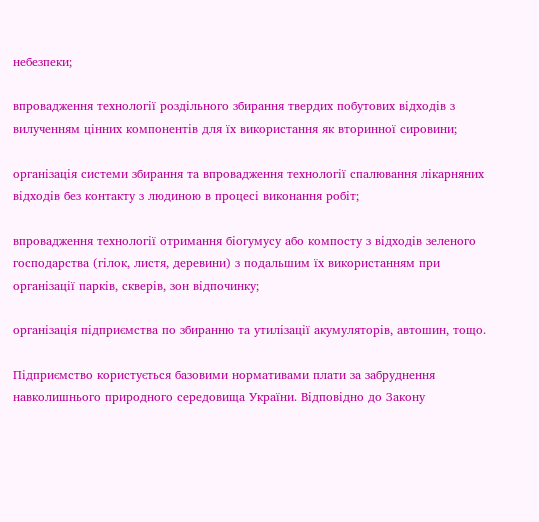небезпеки;

впровадження технології роздільного збирання твердих побутових відходів з вилученням цінних компонентів для їх використання як вторинної сировини;

організація системи збирання та впровадження технології спалювання лікарняних відходів без контакту з людиною в процесі виконання робіт;

впровадження технології отримання біогумусу або компосту з відходів зеленого господарства (гілок, листя, деревини) з подальшим їх використанням при організації парків, скверів, зон відпочинку;

організація підприємства по збиранню та утилізації акумуляторів, автошин, тощо.

Підприємство користується базовими нормативами плати за забруднення навколишнього природного середовища України. Відповідно до Закону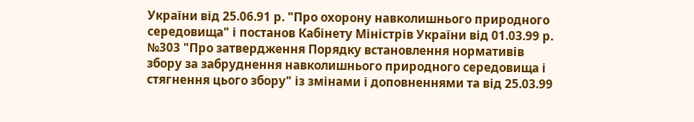України від 25.06.91 р. "Про охорону навколишнього природного середовища" і постанов Кабінету Міністрів України від 01.03.99 р. №303 "Про затвердження Порядку встановлення нормативів збору за забруднення навколишнього природного середовища і стягнення цього збору" із змінами і доповненнями та від 25.03.99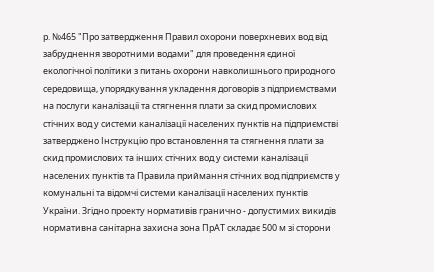р. №465 "Про затвердження Правил охорони поверхневих вод від забруднення зворотними водами" для проведення єдиної екологічної політики з питань охорони навколишнього природного середовища, упорядкування укладення договорів з підприємствами на послуги каналізації та стягнення плати за скид промислових стічних вод у системи каналізації населених пунктів на підприємстві затверджено Інструкцію про встановлення та стягнення плати за скид промислових та інших стічних вод у системи каналізації населених пунктів та Правила приймання стічних вод підприємств у комунальні та відомчі системи каналізації населених пунктів України. Згідно проекту нормативів гранично - допустимих викидів нормативна санітарна захисна зона ПрАТ складає 500 м зі сторони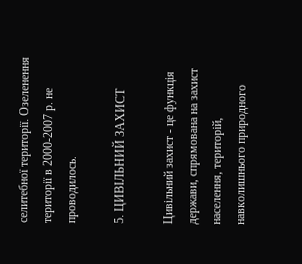селитебної території. Озеленення території в 2000-2007 р. не проводилось.

5. ЦИВІЛЬНИЙ ЗАХИСТ

Цивільний захист - це функція держави, спрямована на захист населення, територій, навколишнього природного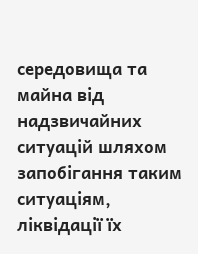середовища та майна від надзвичайних ситуацій шляхом запобігання таким ситуаціям, ліквідації їх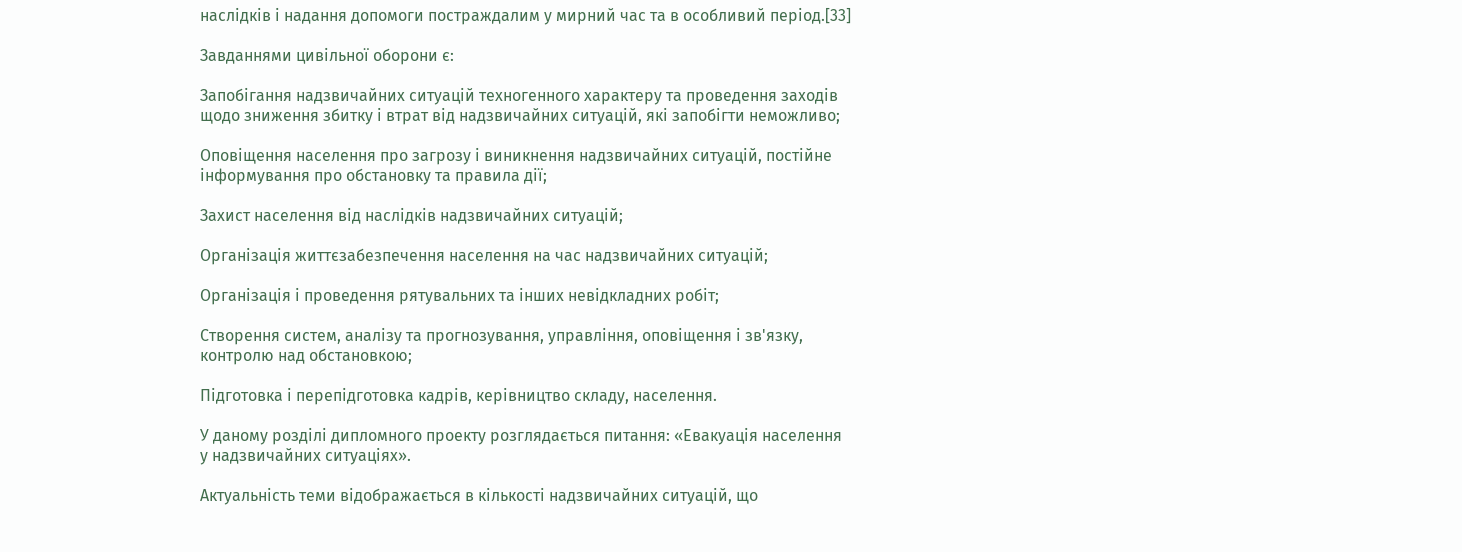наслідків і надання допомоги постраждалим у мирний час та в особливий період.[33]

Завданнями цивільної оборони є:

Запобігання надзвичайних ситуацій техногенного характеру та проведення заходів щодо зниження збитку і втрат від надзвичайних ситуацій, які запобігти неможливо;

Оповіщення населення про загрозу і виникнення надзвичайних ситуацій, постійне інформування про обстановку та правила дії;

Захист населення від наслідків надзвичайних ситуацій;

Організація життєзабезпечення населення на час надзвичайних ситуацій;

Організація і проведення рятувальних та інших невідкладних робіт;

Створення систем, аналізу та прогнозування, управління, оповіщення і зв'язку, контролю над обстановкою;

Підготовка і перепідготовка кадрів, керівництво складу, населення.

У даному розділі дипломного проекту розглядається питання: «Евакуація населення у надзвичайних ситуаціях».

Актуальнiсть теми вiдображається в кiлькостi надзвичайних ситуацiй, що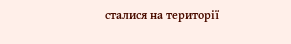сталися на території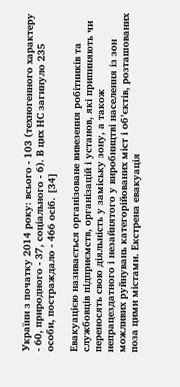України з початку 2014 року: всього - 103 (техногенного характеру - 60, природного - 37, соціального - 6). В цих НС загинуло 235 особи, постраждало - 466 осiб. [34]

Евакуацією називається організоване вивезення робітників та службовців підприємств, організацій і установ, які припиняють чи переносять свою діяльність у заміську зону, а також непрацездатного і незайнятого у виробництві населення із зон можливих руйнувань категорійованих міст і об’єктів, розташованих поза цими містами. Екстрена евакуація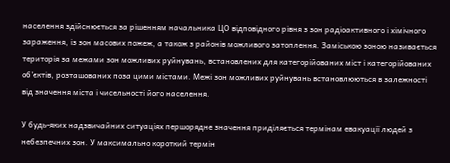населення здійснюється за рішенням начальника ЦО відповідного рівня з зон радіоактивного і хімічного зараження, із зон масових пожеж, а також з районів можливого затоплення. Заміською зоною називається територія за межами зон можливих руйнувань, встановлених для категорійованих міст і категорійованих об'єктів, розташованих поза цими містами. Межі зон можливих руйнувань встановлюються в залежності від значення міста і чисельності його населення.

У будь-яких надзвичайних ситуаціях першорядне значення приділяється термінам евакуації людей з небезпечних зон. У максимально короткий термін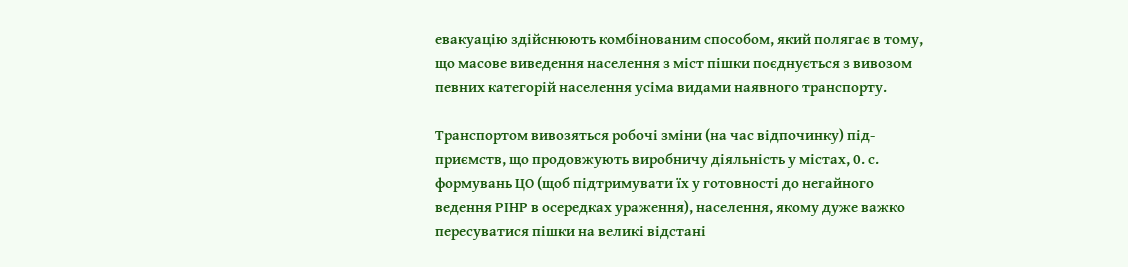евакуацію здійснюють комбінованим способом, який полягає в тому, що масове виведення населення з міст пішки поєднується з вивозом певних категорій населення усіма видами наявного транспорту.

Транспортом вивозяться робочі зміни (на час відпочинку) під-приємств, що продовжують виробничу діяльність у містах, 0. с. формувань ЦО (щоб підтримувати їх у готовності до негайного ведення РІНР в осередках ураження), населення, якому дуже важко пересуватися пішки на великі відстані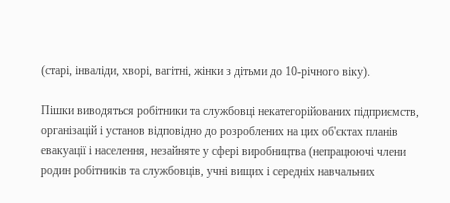(старі, інваліди, хворі, вагітні, жінки з дітьми до 10-річного віку).

Пішки виводяться робітники та службовці некатегорійованих підприємств, організацій і установ відповідно до розроблених на цих об'єктах планів евакуації і населення, незайняте у сфері виробництва (непрацюючі члени родин робітників та службовців, учні вищих і середніх навчальних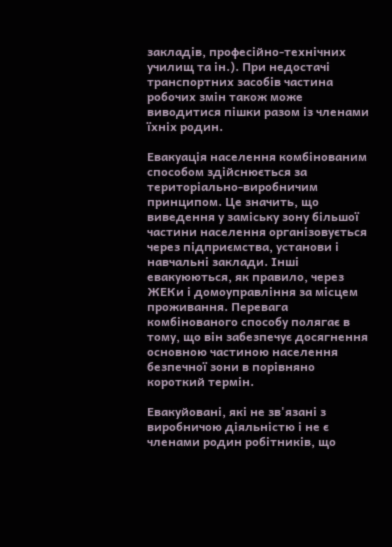закладів, професійно-технічних училищ та ін.). При недостачі транспортних засобів частина робочих змін також може виводитися пішки разом із членами їхніх родин.

Евакуація населення комбінованим способом здійснюється за територіально-виробничим принципом. Це значить, що виведення у заміську зону більшої частини населення організовується через підприємства, установи і навчальні заклади. Інші евакуюються, як правило, через ЖЕКи і домоуправління за місцем проживання. Перевага комбінованого способу полягає в тому, що він забезпечує досягнення основною частиною населення безпечної зони в порівняно короткий термін.

Евакуйовані, які не зв'язані з виробничою діяльністю і не є членами родин робітників, що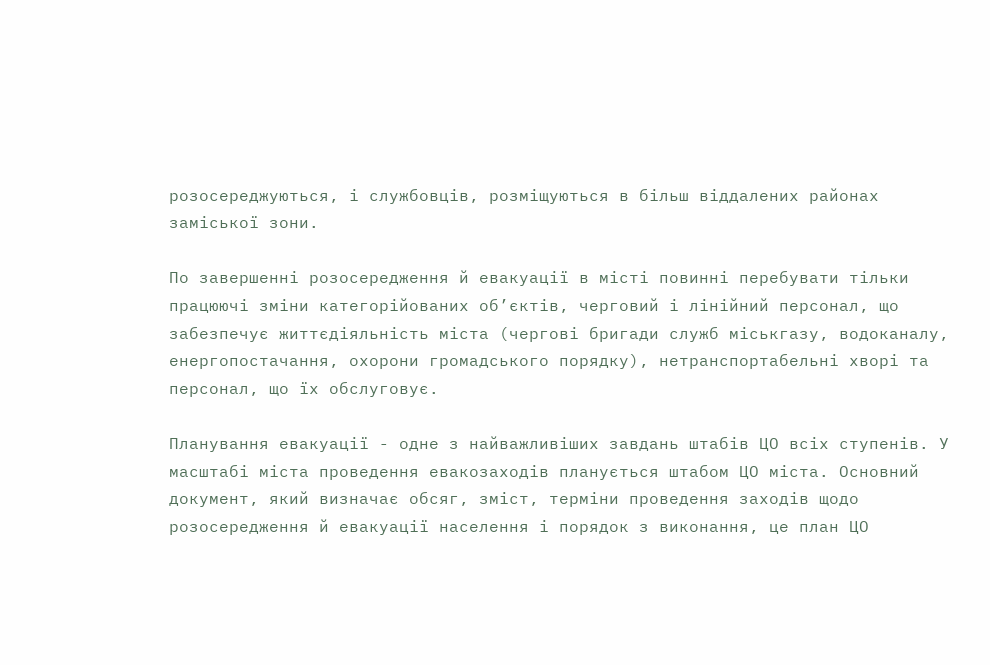розосереджуються, і службовців, розміщуються в більш віддалених районах заміської зони.

По завершенні розосередження й евакуації в місті повинні перебувати тільки працюючі зміни категорійованих об’єктів, черговий і лінійний персонал, що забезпечує життєдіяльність міста (чергові бригади служб міськгазу, водоканалу, енергопостачання, охорони громадського порядку), нетранспортабельні хворі та персонал, що їх обслуговує.

Планування евакуації - одне з найважливіших завдань штабів ЦО всіх ступенів. У масштабі міста проведення евакозаходів планується штабом ЦО міста. Основний документ, який визначає обсяг, зміст, терміни проведення заходів щодо розосередження й евакуації населення і порядок з виконання, це план ЦО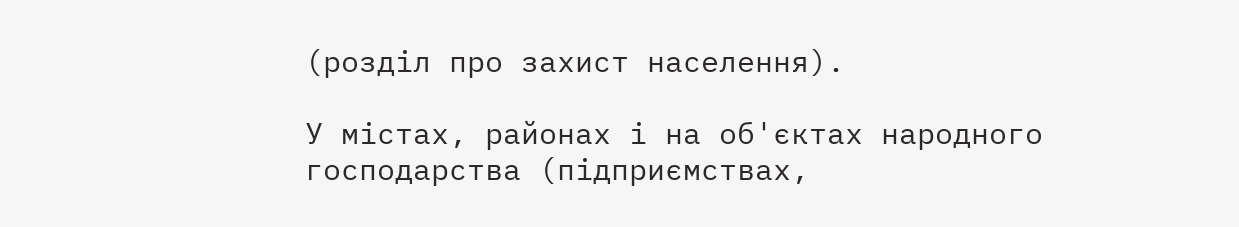(розділ про захист населення).

У містах, районах і на об'єктах народного господарства (підприємствах,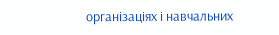організаціях і навчальних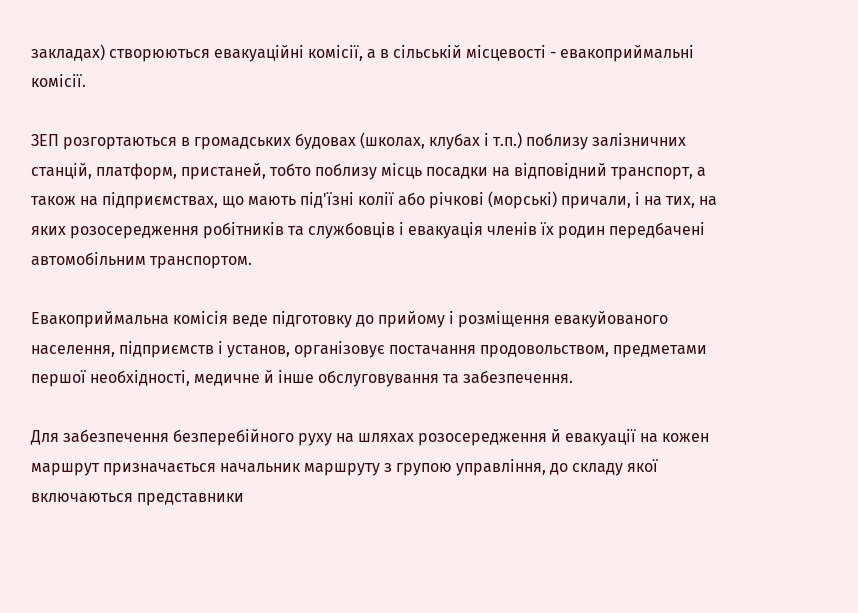закладах) створюються евакуаційні комісії, а в сільській місцевості - евакоприймальні комісії.

ЗЕП розгортаються в громадських будовах (школах, клубах і т.п.) поблизу залізничних станцій, платформ, пристаней, тобто поблизу місць посадки на відповідний транспорт, а також на підприємствах, що мають під'їзні колії або річкові (морські) причали, і на тих, на яких розосередження робітників та службовців і евакуація членів їх родин передбачені автомобільним транспортом.

Евакоприймальна комісія веде підготовку до прийому і розміщення евакуйованого населення, підприємств і установ, організовує постачання продовольством, предметами першої необхідності, медичне й інше обслуговування та забезпечення.

Для забезпечення безперебійного руху на шляхах розосередження й евакуації на кожен маршрут призначається начальник маршруту з групою управління, до складу якої включаються представники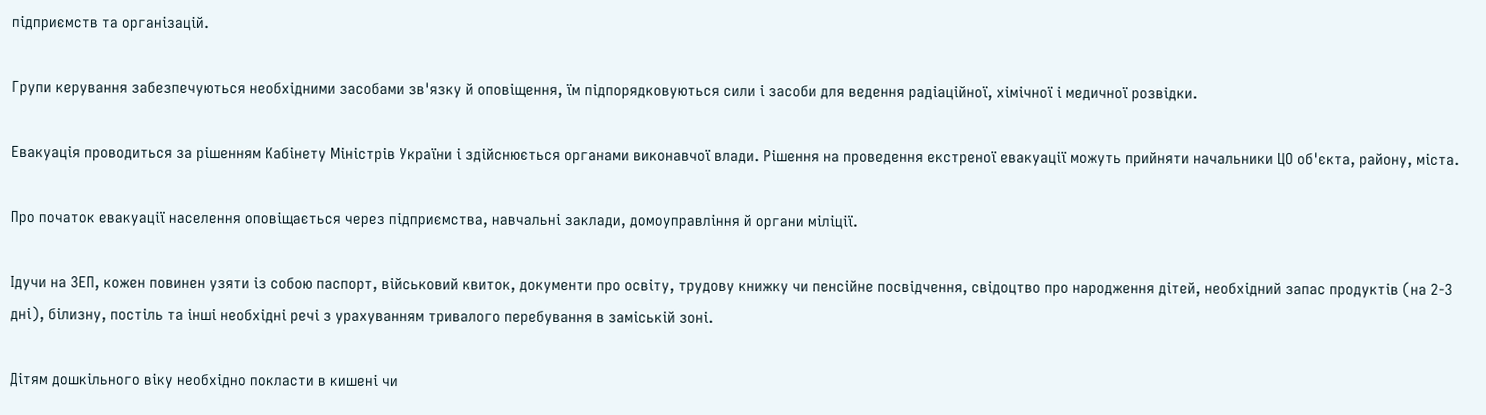підприємств та організацій.

Групи керування забезпечуються необхідними засобами зв'язку й оповіщення, їм підпорядковуються сили і засоби для ведення радіаційної, хімічної і медичної розвідки.

Евакуація проводиться за рішенням Кабінету Міністрів України і здійснюється органами виконавчої влади. Рішення на проведення екстреної евакуації можуть прийняти начальники ЦО об'єкта, району, міста.

Про початок евакуації населення оповіщається через підприємства, навчальні заклади, домоуправління й органи міліції.

Ідучи на ЗЕП, кожен повинен узяти із собою паспорт, військовий квиток, документи про освіту, трудову книжку чи пенсійне посвідчення, свідоцтво про народження дітей, необхідний запас продуктів (на 2-3 дні), білизну, постіль та інші необхідні речі з урахуванням тривалого перебування в заміській зоні.

Дітям дошкільного віку необхідно покласти в кишені чи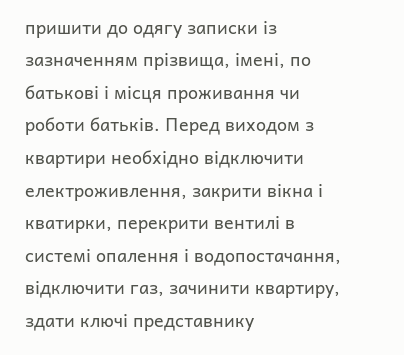пришити до одягу записки із зазначенням прізвища, імені, по батькові і місця проживання чи роботи батьків. Перед виходом з квартири необхідно відключити електроживлення, закрити вікна і кватирки, перекрити вентилі в системі опалення і водопостачання, відключити газ, зачинити квартиру, здати ключі представнику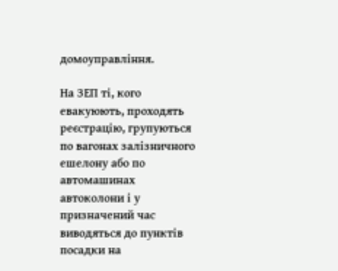домоуправління.

На ЗЕП ті, кого евакуюють, проходять реєстрацію, групуються по вагонах залізничного ешелону або по автомашинах автоколони і у призначений час виводяться до пунктів посадки на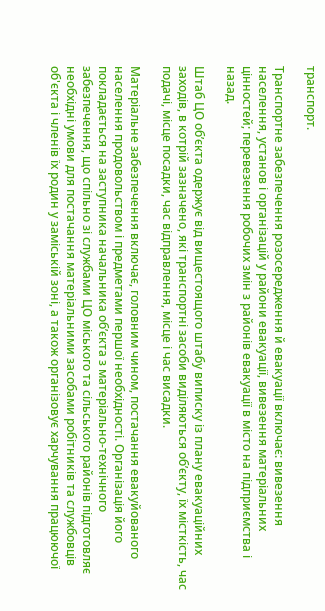транспорт.

Транспортне забезпечення розосередження й евакуації включає: вивезення населення, установ і організацій у райони евакуації, вивезення матеріальних цінностей; перевезення робочих змін з районів евакуації в місто на підприємства і назад.

Штаб ЦО об’єкта одержує від вищестоящого штабу виписку із плану евакуаційних заходів, в котрій зазначено, які транспортні засоби виділяються об’єкту, їх місткість, час подачі, місце посадки, час відправлення, місце і час висадки.

Матеріальне забезпечення включає, головним чином, постачання евакуйованого населення продовольством і предметами першої необхідності. Організація його покладається на заступника начальника об’єкта з матеріально-технічного забезпечення, що спільно зі службами ЦО міського та сільського районів підготовляє необхідні умови для постачання матеріальними засобами робітників та службовців об'єкта і членів їх родин у заміській зоні, а також організовує харчування працюючої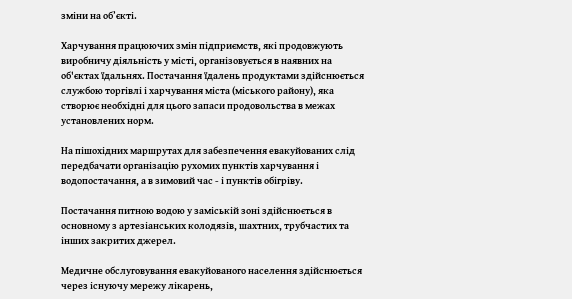зміни на об’єкті.

Харчування працюючих змін підприємств, які продовжують виробничу діяльність у місті, організовується в наявних на об'єктах їдальнях. Постачання їдалень продуктами здійснюється службою торгівлі і харчування міста (міського району), яка створює необхідні для цього запаси продовольства в межах установлених норм.

На пішохідних маршрутах для забезпечення евакуйованих слід передбачати організацію рухомих пунктів харчування і водопостачання, а в зимовий час - і пунктів обігріву.

Постачання питною водою у заміській зоні здійснюється в основному з артезіанських колодязів, шахтних, трубчастих та інших закритих джерел.

Медичне обслуговування евакуйованого населення здійснюється через існуючу мережу лікарень,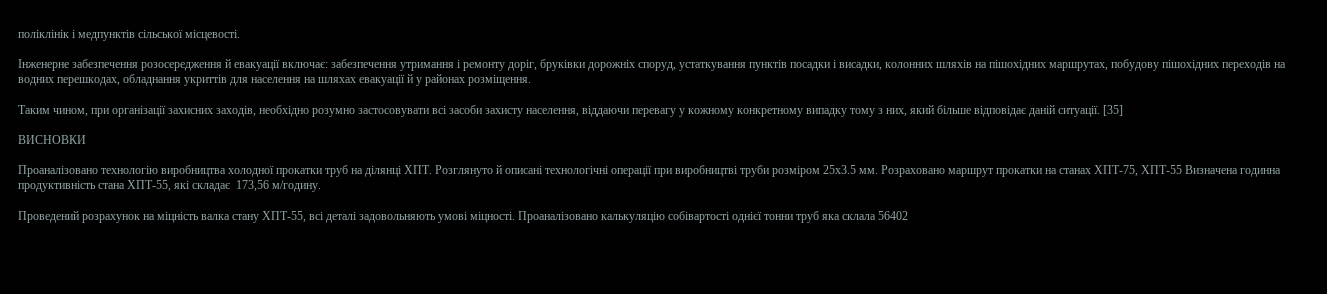поліклінік і медпунктів сільської місцевості.

Інженерне забезпечення розосередження й евакуації включає: забезпечення утримання і ремонту доріг, бруківки дорожніх споруд, устаткування пунктів посадки і висадки, колонних шляхів на пішохідних маршрутах, побудову пішохідних переходів на водних перешкодах, обладнання укриттів для населення на шляхах евакуації й у районах розміщення.

Таким чином, при організації захисних заходів, необхідно розумно застосовувати всі засоби захисту населення, віддаючи перевагу у кожному конкретному випадку тому з них, який більше відповідає даній ситуації. [35]

ВИСНОВКИ

Проаналізовано технологію виробництва холодної прокатки труб на ділянці ХПТ. Розглянуто й описані технологічні операції при виробництві труби розміром 25х3.5 мм. Розраховано маршрут прокатки на станах ХПТ-75, ХПТ-55 Визначена годинна продуктивність стана ХПТ-55, які складає  173,56 м/годину.

Проведений розрахунок на міцність валка стану ХПТ-55, всі деталі задовольняють умові міцності. Проаналізовано калькуляцію собівартості однієї тонни труб яка склала 56402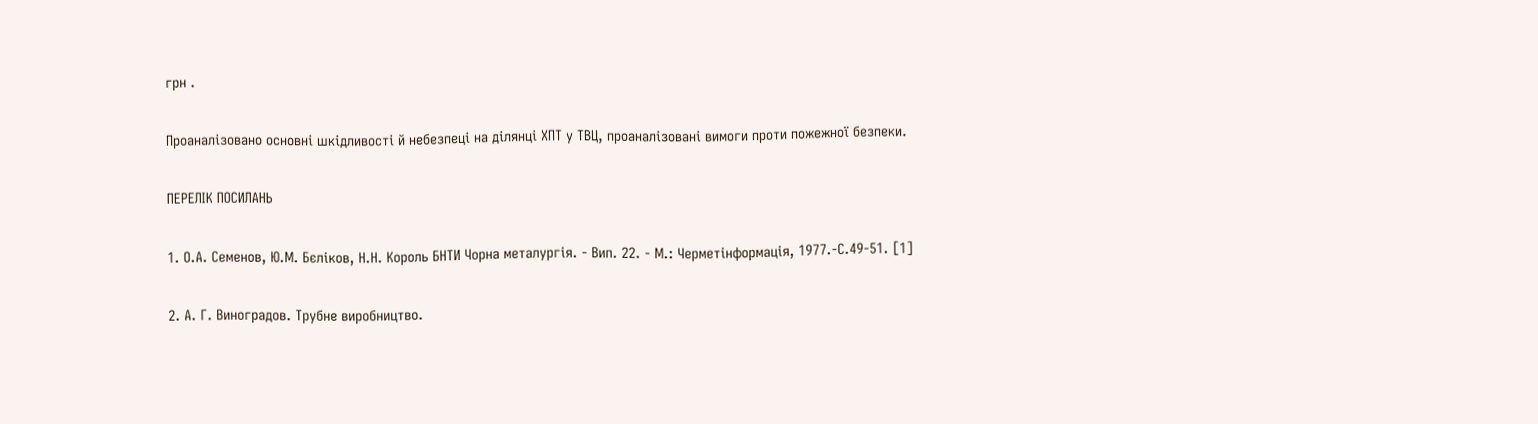грн .

Проаналізовано основні шкідливості й небезпеці на ділянці ХПТ у ТВЦ, проаналізовані вимоги проти пожежної безпеки.

ПЕРЕЛІК ПОСИЛАНЬ

1. О.А. Семенов, Ю.М. Бєліков, Н.Н. Король БНТИ Чорна металургія. - Вип. 22. - М.: Черметінформація, 1977.-С.49-51. [1]

2. А. Г. Виноградов. Трубне виробництво.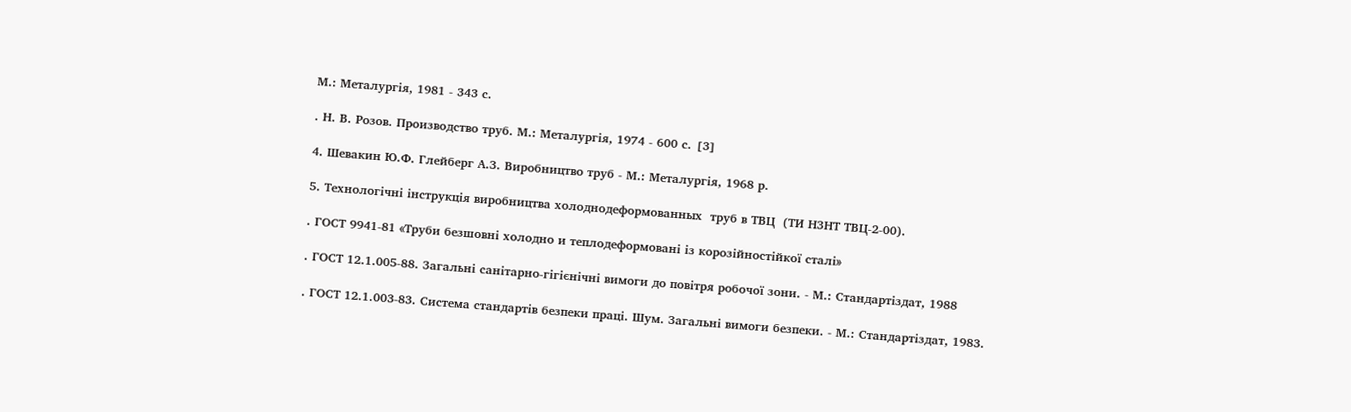М.: Металургія, 1981 - 343 с.

. Н. В. Розов. Производство труб. М.: Металургія, 1974 - 600 с. [3]

4. Шевакин Ю.Ф. Глейберг А.З. Виробництво труб - М.: Металургія, 1968 р.

5. Технологічні інструкція виробництва холоднодеформованных  труб в ТВЦ  (ТИ НЗНТ ТВЦ-2-00).

. ГОСТ 9941-81 «Труби безшовні холодно и теплодеформовані із корозійностійкої сталі»

. ГОСТ 12.1.005-88. Загальні санітарно-гігієнічні вимоги до повітря робочої зони. - М.: Стандартіздат, 1988

. ГОСТ 12.1.003-83. Система стандартів безпеки праці. Шум. Загальні вимоги безпеки. - М.: Стандартіздат, 1983.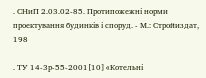. СНиП 2.03.02-85. Протипожежні норми проектування будинків і споруд. - М.: Стройиздат, 198

. ТУ 14-3р-55-2001[10] «Котельні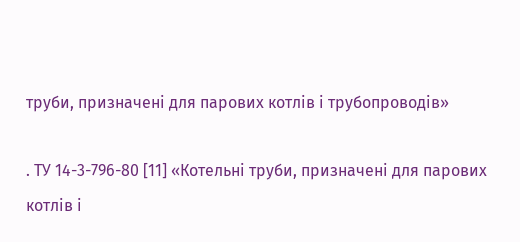труби, призначені для парових котлів і трубопроводів»

. ТУ 14-3-796-80 [11] «Котельні труби, призначені для парових котлів і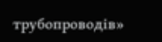трубопроводів»